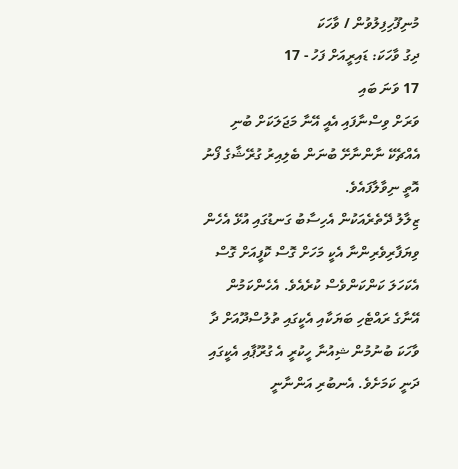މުނިފޫހިފިލުވުން / ވާހަކަ
ދިގު ވާހަކަ: ޑައިރީއަށް ފަހު - 17
17 ވަނަ ބައި
ވަރަށް ވިސްނާފައި އެއީ އޭނާ މަޖަލަކަށް ބުނި އެއްޗެކޭ ނާންނާށޭ ބުނަން ބެލިއިރު ގުރޭޝާގެ ފޯނު އޮތީ ނިވާލާފައެވެ.
ޒިލާލު ދޭތެރެއަކުން އެހިސާބު ގަނޑުގައި އުޅޭ އެހެން ވިޔަފާރިވެރިންނާ އެކީ މަހަށް ގޮސް ކޮފީއަށް ގޮސް އެކަހަލަ ކަންކަންވެސް ކުރެއެވެ. އެހެންކަމުން އޭނާގެ ރައްޓެހި ބަޔަކާއި އެކީގައި ތުލުސްދޫއަށް ދާ ވާހަކަ ބުނުމުން ޝިއުނާ ހީކުރީ އެ ގުރޫޕާއި އެކީގައި ދަނީ ކަމަށެވެ. އެނބުރި އަންނާނީ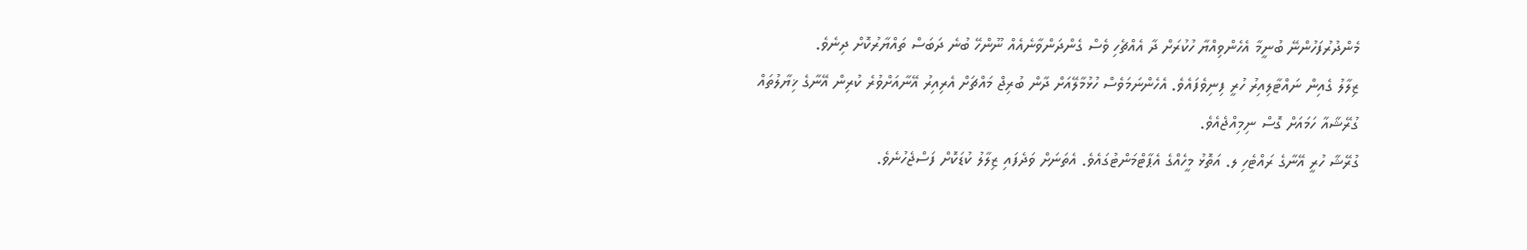މެންދުރުފަހުންނޭ ބުނީމާ އެހެންވިއްޔާ ހުކުރަށް ދާ އެއްޗެހި ވެސް ގެންދަންވާނެއެއް ނޫންހޭ ބުނެ ދަބަސް ތައްޔާރުކޮށް ދިނެވެ.
ޒިލާލު ގެއިން ނައްޓާލިއިރު ހުރީ ފިނިވެފައެވެ. އެހެންނަމަވެސް ހުޅުމާލޭއަށް ދާން ބުރިޖް މައްޗަށް އެރިއިރު އޭނާއަށްވުރެ ކުރިން އޭނާގެ ޚިޔާލުތައް ގުރޭޝާއާ ހަމައަށް ގޮސް ނިމިއްޖެއެވެ.
ގުރޭޝާ ހުރީ އޭނާގެ ރައްޓެހި ލ. އަތޮޅު މީހެއްގެ އެޕާޓްމަންޓުގައެވެ. އެތަނަށް ވަދެފައި ޒިލާލު ކުޑަކޮށް ފަސްޖެހުނެވެ.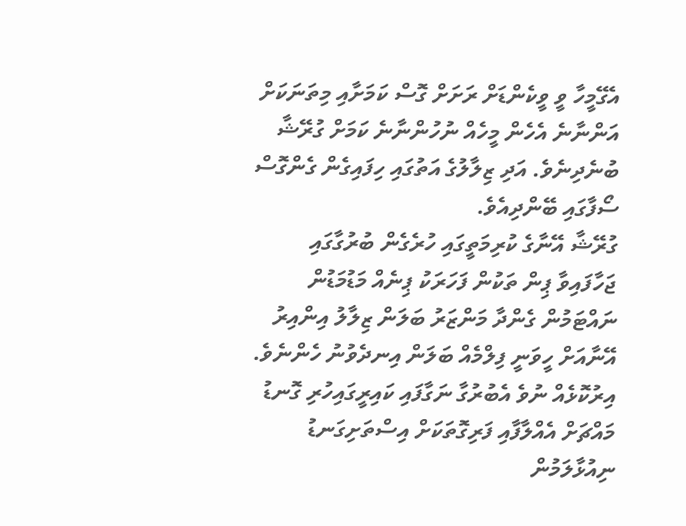އެގޭމީހާ ވީ ވީކެންޑަށް ރަށަށް ގޮސް ކަމަށާއި މިތަނަކަށް އަންނާނެ އެހެން މީހެއް ނުހުންނާނެ ކަމަށް ގުރޭޝާ ބުނެދިނެވެ. އަދި ޒިލާލުގެ އަތުގައި ހިފައިގެން ގެންގޮސް ސޯފާގައި ބޭންދިއެވެ.
ގުރޭޝާ އޭނާގެ ކުރިމަތީގައި ހުރެގެން ބުރުގާގައި ޖަހާފައިވާ ޕިން ތަކުން ފަހަރަކު ޕިނެއް މަޑުމަޑުން ނައްޓަމުން ގެންދާ މަންޒަރު ބަލަން ޒިލާލު އިންއިރު އޭނާއަށް ހީވަނީ ފިލްމެއް ބަލަން އިނދެވުނު ހެންނެވެ. އިރުކޮޅެއް ނުވެ އެބުރުގާ ނަގާފައި ކައިރީގައިހުރި ގޮނޑު މައްޗަށް އެއްލާފާއި ފަރިގޮތަކަށް އިސްތަށިގަނޑު ނިއުޅާލަމުން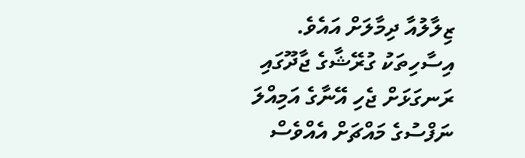ޒިލާލުއާ ދިމާލަށް އައެވެ.
އިސާހިތަކު ގުރޭޝާގެ ޖާދޫގައި ރަނގަޅަށް ޖެހި އޭނާގެ އަމިއްލަ ނަފްސުގެ މައްޗަށް އެއްވެސް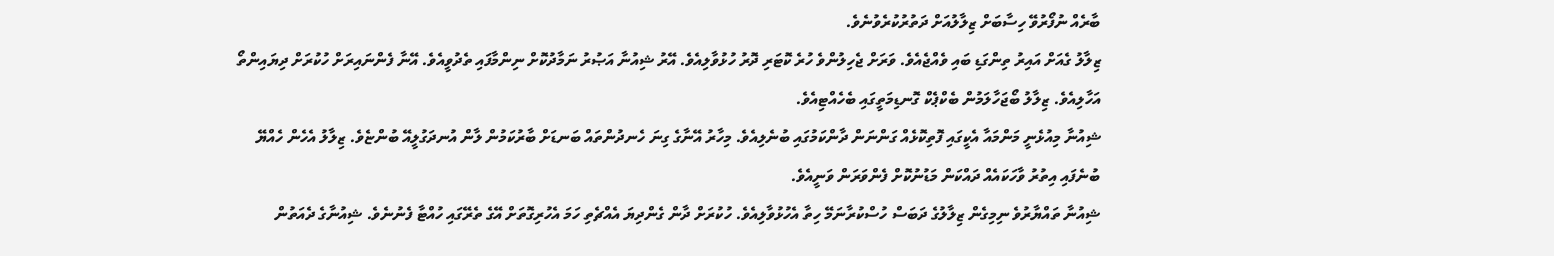ބާރެއް ނުފޯރުވޭ ހިސާބަށް ޒިލާލުއަށް ދަތުރުކުރެވުނެވެ.
ޒިލާލު ގެއަށް އައިރު ތިންގަޑި ބައި ވެއްޖެއެވެ. ވަރަށް ޖެހިލުންވެ ހުރެ ކޮޓަރި ދޮރު ހުޅުވާލިއެވެ. އޭރު ޝިއުނާ އަޞުރު ނަމާދުކޮށް ނިންމާފައި ތެދުވީއެވެ. އޭނާ ފެންނައިރަށް ހުކުރަށް ދިޔައިންތޯ އަހާލިއެވެ. ޒިލާލު ބޯޖަހާލަމުން ބެކްޕެކް ގޮނޑިމަތީގައި ބެހެއްޓިއެވެ.
ޝިއުނާ މިއުޅެނީ މަންމައާ އެކީގައި ފޮތިކޮޅެއް ގަންނަން ދާންކަމުގައި ބުނެލިއެވެ. މިހާރު އޭނާގެ ގިނަ ހެނދުންތައް ބަނޑަށް ބާރުކަމުން ލާން އުނދަގުލީއޭ ބުންޏެވެ. ޒިލާލު އެހެން ހެއްޔޭ ބުނެފައި އިތުރު ވާހަކައެއް ދައްކަން މަޑުނުކޮށް ފެންވަރަން ވަނީއެވެ.
ޝިއުނާ ތައްޔާރުވެ ނިމިގެން ޒިލާލުގެ ދަބަސް ހުސްކުރާނަމޭ ހިތާ އެހުޅުވާލިއެވެ. ހުކުރަށް ދާން ގެންދިޔަ އެއްޗެތި ހަމަ އެހުރިގޮތަށް އޭގެ ތެރޭގައި ހުއްޓާ ފެނުނެވެ. ޝިއުނާގެ ދެއަތުން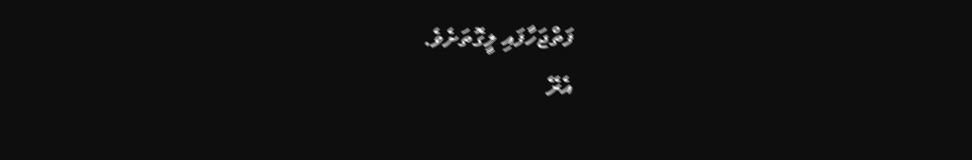ފަތްޖަހާފައި ލީގޮތަށެވެ.
އެރޭ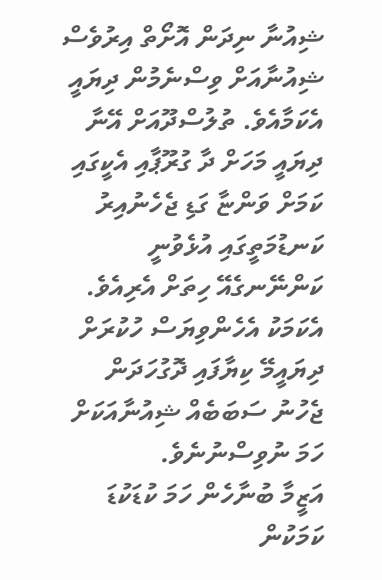ޝިއުނާ ނިދަން އޮށޯތް އިރުވެސް ޝިއުނާއަށް ވިސްނެމުން ދިޔައީ އެކަމާއެވެ. ތުލުސްދޫއަށް އޭނާ ދިޔައީ މަހަށް ދާ ގުރޫޕާއި އެކީގައި ކަމަށް ވަންޏާ ގަޑި ޖެހެނުއިރު ކަނޑުމަތީގައި އުޅެވުނީ ކަންނޭނގެއޭ ހިތަށް އެރިއެވެ. އެކަމަކު އެހެންވިޔަސް ހުކުރަށް ދިޔައީމޭ ކިޔާފައި ދޮގުހަދަން ޖެހުނު ސަބަބެއް ޝިއުނާއަކަށް ހަމަ ނުވިސްނުނެވެ.
އަޒީމާ ބުނާހެން ހަމަ ކުޑަކުޑަ ކަމަކުން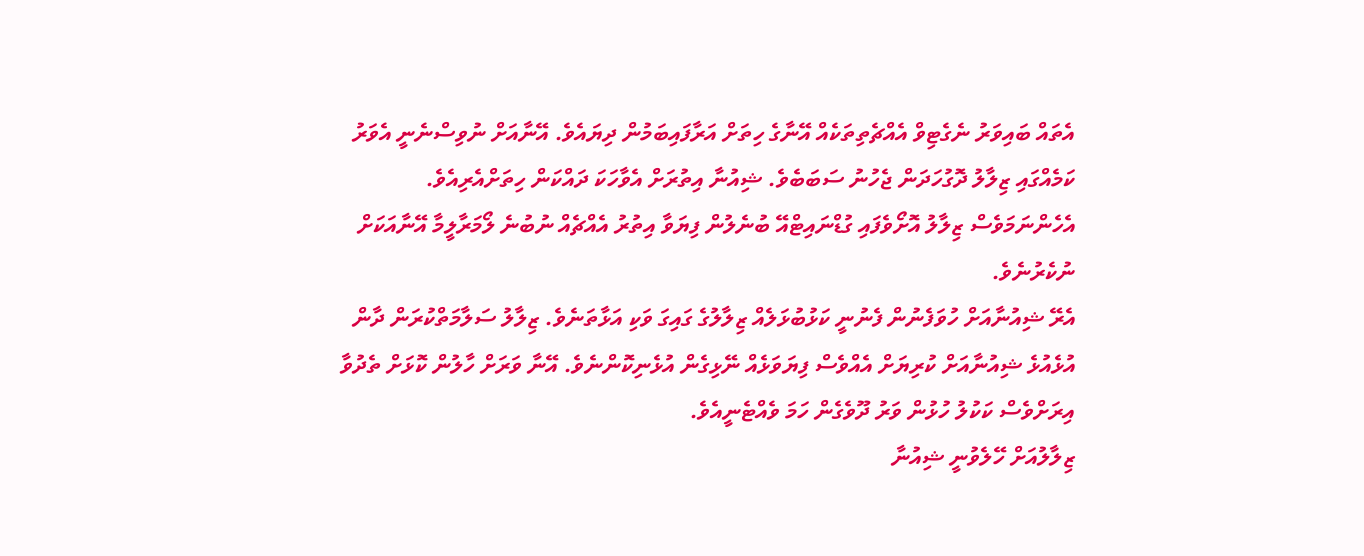އެތައް ބައިވަރު ނެގެޓިވް އެއްޗެތިތަކެއް އޭނާގެ ހިތަށް އަރާފައިބަމުން ދިޔައެވެ. އޭނާއަށް ނުވިސްނެނީ އެވަރު ކަމެއްގައި ޒިލާލު ދޮގުހަދަން ޖެހުނު ސަބަބެވެ. ޝިއުނާ އިތުރަށް އެވާހަކަ ދައްކަން ހިތަށްއެރިއެވެ. އެހެންނަމަވެސް ޒިލާލު އޮށޯވެފައި ގުޑްނައިޓްއޭ ބުނެލުން ފިޔަވާ އިތުރު އެއްޗެއް ނުބުނެ ލޯމަރާލީމާ އޭނާއަކަށް ނުކެރުނެވެ.
އެރޭ ޝިއުނާއަށް ހުވަފެނުން ފެނުނީ ކަޅުބުޅަލެއް ޒިލާލުގެ ގައިގަ ވަކި އަޅާތަނެވެ. ޒިލާލު ސަލާމަތްކުރަން ދާން އުޅެއުޅެ ޝިއުނާއަށް ކުރިޔަށް އެއްވެސް ފިޔަވަޅެއް ނޭޅިގެން އުޅެނިކޮންނެވެ. އޭނާ ވަރަށް ހާލުން ކޮޅަށް ތެދުވާ އިރަށްވެސް ކަކުލު ހުޅުން ވަރު ދޫވެގެން ހަމަ ވެއްޓެނީއެވެ.
ޒިލާލުއަށް ހޭލެވުނީ ޝިއުނާ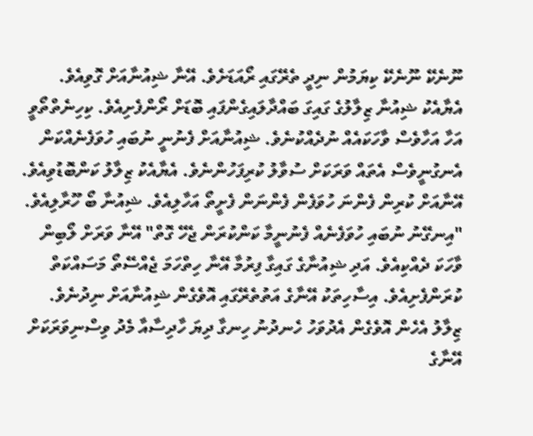ނޫނެކޭ ނޫނެކޭ ކިޔަމުން ނިދީ ތެރޭގައި ރޯއަޑަށެވެ. އޭނާ ޝިއުނާއަށް ގޮވިއެވެ. އެޔާއެކު ޝިއުނާ ޒިލާލުގެ ގައިގަ ބައްދާލައިގެންފައި ބޮޑަށް ރޯންފެށިއެވެ. ކިހިނެތްތޯވީ އަހާ އަހާވެސް ވާހަކައެއް ނުދެއްކުނެވެ. ޝިއުނާއަށް ފެނުނީ ނުބައި ހުވަފެނެއްކަން އެނގުނީވެސް އެތައް ވަރަކަށް ސުވާލު ކުރިފަހުންނެވެ. އެޔާއެކު ޒިލާލު ކަންބޮޑުވިއެވެ. އޭނާއަށް ކުރިން ފެންނަ ހުވަފެން ފެންނަން ފެށީތޯ އަހާލިއެވެ. ޝިއުނާ ބޯ ހޫރާލިއެވެ.
"އިނގޭނު ނުބައި ހުވަފެނެއް ފެނުނީމާ ކަންކުރަން ޖެހޭ ގޮތް" އޭނާ ވަރަށް ލޯބިން ވާހަކަ ދެއްކިއެވެ. އަދި ޝިއުނާގެ ގައިގާ ފިރުމާ އޭނާ ހިތްހަމަ ޖެއްސޭތޯ މަސައްކަތް ކުރަންފެށިއެވެ. އިސާހިތަކު އޭނާގެ އަތުތެރޭގައި އޮވެގެން ޝިއުނާއަށް ނިދުނެވެ.
ޒިލާލު އެހެން އޮވެގެން އެދުވަހު ހެނދުނު ހިނގާ ދިޔަ ހާދިސާއާ މެދު ވިސްނިވަރަކަށް އޭނާގެ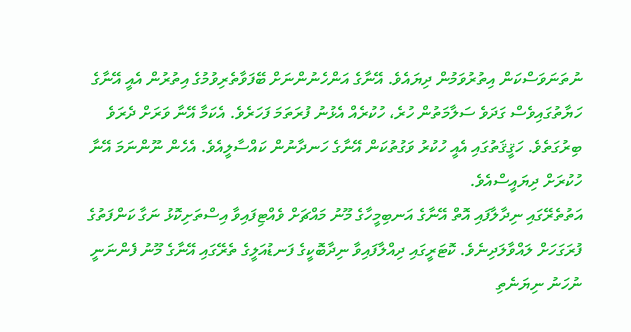ނުތަނަވަސްކަން އިތުރުވަމުން ދިޔައެވެ. އޭނާގެ އަންހެނުންނަށް ބޭފަވާތެރިވުމުގެ އިތުރުން އެއީ އޭނާގެ ހަޔާތުގައިވެސް ގަދަވެ ސަލާމަތުން ހުރެ، ހުކުރެއް އެޅުނު ފުރަތަމަ ފަހަރެވެ. އެކަމާ އޭނާ ވަރަށް ދެރަވެ ބިރުގަތެވެ. ހަޤީޤަތުގައި އެއީ ހުކުރު ވަގުތުކަން އޭނާގެ ހަނދާނުން ކައްސާލީއެވެ. އެހެން ނޫންނަމަ އޭނާ ހުކުރަށް ދިޔައީސްއެވެ.
އަތުތެރޭގައި ނިދާލާފައި އޮތް އޭނާގެ އަނބިމީހާގެ މޫނު މައްޗަށް ވެއްޓިފައިވާ އިސްތަށިކޮޅު ނަގާ ކަންފަތުގެ ފުރަގަހަށް ލައްވާލަދިނެވެ. ކޮޓަރީގައި ދިއްލާފައިވާ ނިދާބޮކީގެ ފަނޑުއަލީގެ ތެރޭގައި އޭނާގެ މޫނު ފެންނަނީ ނުހަނު ނިޔަނެތި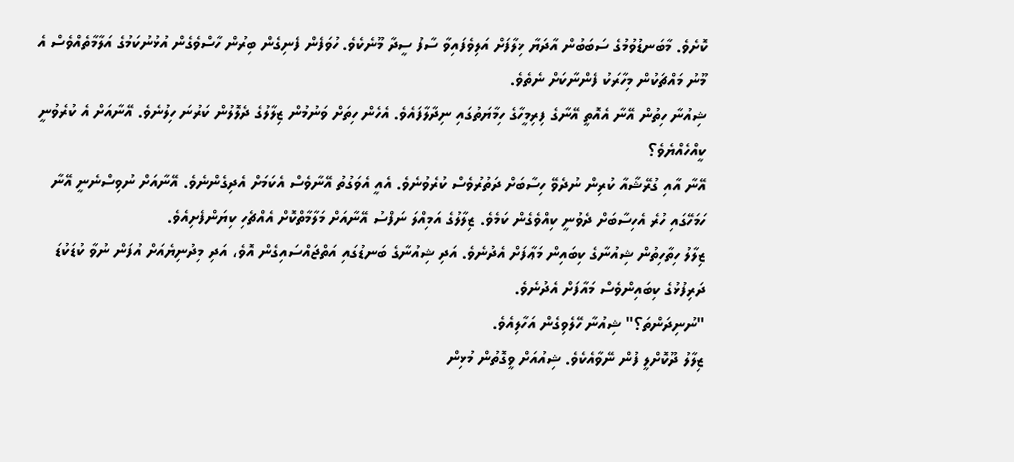ކޮށެވެ. މާބަނޑުވުމުގެ ސަބަބުން އާދަޔާ ޚިލާފަށް އަލިވެފައިވާ ސާފު ސީދާ މޫނެކެވެ. ހުވަފެން ފެނިގެން ބިރުން ހާސްވެގެން އުޅުނުކަމުގެ އަލާމާތެއްވެސް އެ މޫނު މައްޗަކުން މިހާރަކު ފެންނާކަށް ނެތެވެ.
ޝިއުނާ ހިތުން އޭނާ އެއޮތީ އޭނާގެ ފިރިމީހާގެ ހިމާޔަތުގައި ނިދާލާފައެވެ. އެހެން ހިތަށް ވަނުމުން ޒިލާލުގެ ދެލޮލުން ކަރުނަ ހިލުނެވެ. އޭނާއަށް އެ ކުރެވުނީ ކީއްހެއްޔެވެ؟
އޭނާ އާއި ގުރޭޝާއާ ކުރިން ނުދެވޭ ހިސާބަށް ދަތުރުވެސް ކުރެވުނެވެ. އެއީ އެވަގުތު އޭނާވެސް އެކަމަށް އެދިގެންނެވެ. އޭނާއަށް ނުވިސްނެނީ އޭނާ ހަމަހޭގައި ހުރެ އެހިސާބަށް ދެވުނީ ކިއްވެގެން ކަމެވެ. ޒިލާލުގެ އަމިއްލަ ނަފްސު އޭނާއަށް މަލާމާތްކޮށް އެއްޗެހި ކިޔަންފެށިއެވެ.
ޒިލާލު ހިތާހިތުން ޝިއުނާގެ ކިބައިން މަޢާފަށް އެދުނެވެ. އަދި ޝިއުނާގެ ބަނޑުގައި އަތްޖައްސައިގެން އޮވެ، އަދި މިދުނިޔެއަށް އުފަން ނުވާ ކުޑަކުޑަ ދަރިފުޅުގެ ކިބައިންވެސް މައާފަށް އެދުނެވެ.
"ނުނިދަންތަ؟" ޝިއުނާ ހޭލެވިގެން އަހާލިއެވެ.
ޒިލާލު ދޫކޮށްލީ ފުން ނޭވާއެކެވެ. ޝިއުއަށް ވީގޮތުން މުޅިން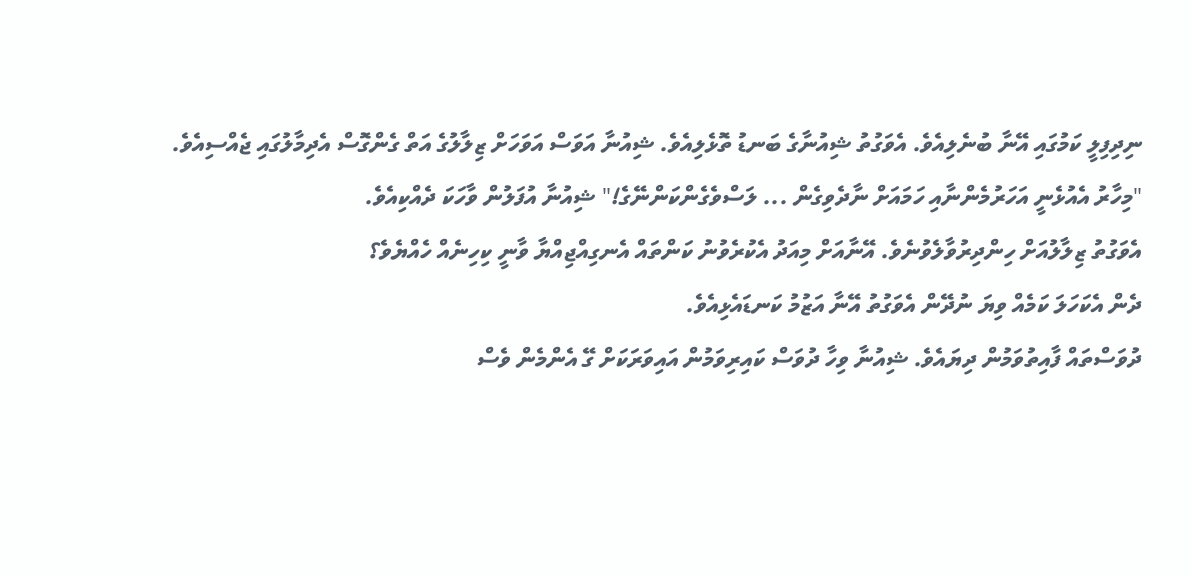ނިދިފިލީ ކަމުގައި އޭނާ ބުނެލިއެވެ. އެވަގުތު ޝިއުނާގެ ބަނޑު ތޮޅެލިއެވެ. ޝިއުނާ އަވަސް އަވަހަށް ޒިލާލުގެ އަތް ގެންގޮސް އެދިމާލުގައި ޖެއްސިއެވެ.
"މިހާރު އެއުޅެނީ އަހަރުމެންނާއި ހަމައަށް ނާދެވިގެން ... ލަސްވެގެންކަންނޭގެ!" ޝިއުނާ އުފަލުން ވާހަކަ ދެއްކިއެވެ.
އެވަގުތު ޒިލާލުއަށް ހިންދިރުވާލެވުނެވެ. އޭނާއަށް މިއަދު އެކުރެވުނު ކަންތައް އެނގިއްޖިއްޔާ ވާނީ ކިހިނެއް ހެއްޔެވެ؟
ދެން އެކަހަލަ ކަމެއް ވިޔަ ނުދޭން އެވަގުތު އޭނާ އަޒުމު ކަނޑައެޅިއެވެ.
ދުވަސްތައް ފާއިތުވަމުން ދިޔައެވެ. ޝިއުނާ ވިހާ ދުވަސް ކައިރިވަމުން އައިވަރަކަށް ގޭ އެންމެން ވެސް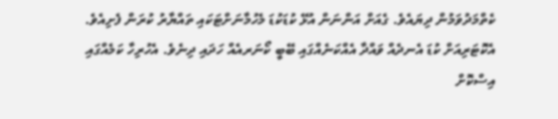ކެތްމަދުވަމުން ދިޔައެވެ. ގެއަށް އަންނަން އުޅޭ ކުޑަކުޑަ މެހުމާނަށްޓަކައި ތައްޔާރު ކުރަން ފެށިއެވެ. އެކޮޓަރިއަށް ކުޑަ އެނދެއް ވައްދާ އެއްކަނެއްގައި ބޭބީ ކޯނަރއެއް ހަދައި ދިނެވެ. އެހުރިހާ ކަމެއްގައި އިސްކޮށް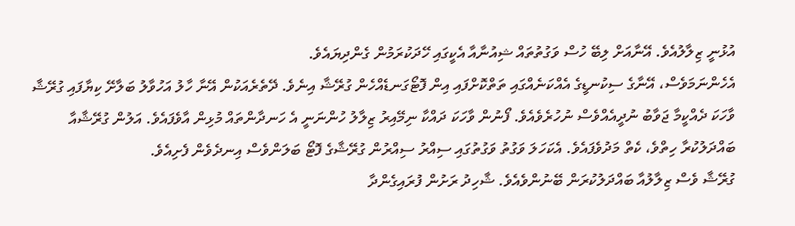އުޅުނީ ޒިލާލުއެވެ. އޭނާއަށް ލިބޭ ހުސް ވަގުތުތައް ޝިއުނާއާ އެކީގައި ހޭދަކުރަމުން ގެންދިޔައެވެ.
އެހެންނަމަވެސް، އޭނާގެ ސިކުނޑީގެ އެއްކަނެއްގައި ތަތްކޮށްފައި އިން ފޮޓޯގަނޑެއްހެން ގުރޭޝާ އިނެވެ. ދޭތެރެއަކުން އޭނާ ހާލު އަހުވާލު ބަލާށޭ ކިޔާފައި ގުރޭޝާ ވާހަކަ ދެއްކީމާ ޖަވާބު ނުދީއެއްވެސް ނުހުރެވެއެވެ. ފޯނުން ވާހަކަ ދައްކާ ނިމޭއިރު ޒިލާލު ހުންނަނީ އެ ހަނދާންތައް މުޅިން އާވެފައެވެ. އަލުން ގުރޭޝާއާ ބައްދަލުކުރާ ހިތްވެ، ކެތް މަދުވެފައެވެ. އެކަހަލަ ވަގުތު ވަގުތުގައި ސިއްރު ސިއްރުން ގުރޭޝާގެ ފޮޓޯ ބަލަންވެސް އިނދެވެން ފެށިއެވެ.
ގުރޭޝާ ވެސް ޒިލާލުއާ ބައްދަލުކުރަން ބޭނުންވެއެވެ. ޝާހިދު ރަށުން ފުރައިގެންދާ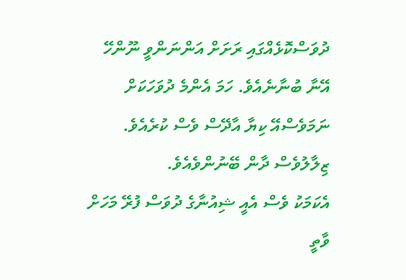ދުވަސްކޮޅެއްގައި ރަށަށް އަންނަންވީ ނޫންހޭ އޭނާ ބުނާނެއެވެ. ހަމަ އެންމެ ދުވަހަކަށް ނަމަވެސްއޭ ކިޔާ އާދޭސް ވެސް ކުރެއެވެ. ޒިލާލުވެސް ދާން ބޭނުންވެއެވެ.
އެކަމަކު ވެސް އެއީ ޝިއުނާގެ ދުވަސް ފުރޭ މަހަށް ވާތީ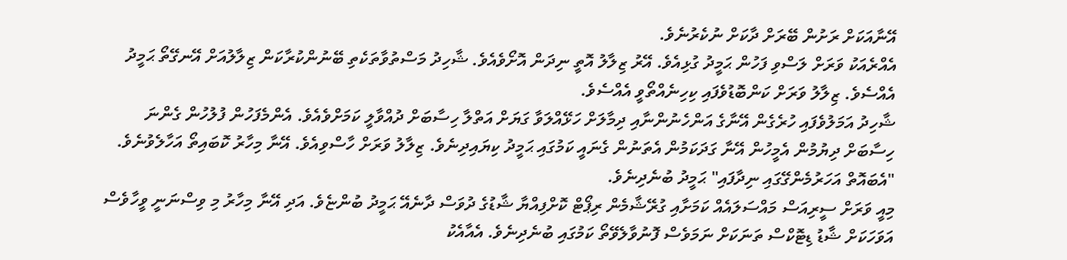އޭނާއަކަށް ރަށުން ބޭރަށް ދާކަށް ނުކެރުނެވެ.
އެއްރެއަކު ވަރަށް ލަސްވި ފަހުން ޙަމީދު ގުޅިއެވެ. އޭރު ޒިލާލު އޮތީ ނިދަން އޮށޯވެއެވެ. ޝާހިދު މަސްތުވާތަކެތި ބޭނުންކުރާކަން ޒިލާލުއަށް އޭނގޭތޯ ޙަމީދު އެއްސެވެ. ޒިލާލު ވަރަށް ކަންބޮޑުވެފައި ކިހިނެއްތޯވީ އެއްސެވެ.
ޝާހިދު އަމަލުވެފައި ހުރެގެން އޭނާގެ އަންހެނުންނާއި ދިމާލަށް ހަޅޭއްލަވާ ގަޔަށް އަތްލާ ހިސާބަށް ދުއްވާލީ ކަމަށްވެއެވެ. އެންމެފަހުން ފުލުހުން ގެންނަ ހިސާބަށް ދިޔުމުން އެމީހުން އޭނާ ގަދަކަމުން އެތަނުން ގެނައީ ކަމުގައި ޙަމީދު ކިޔައިދިނެވެ. ޒިލާލު ވަރަށް ހާސްވިއެވެ. އޭނާ މިހާރު ކޮބައިތޯ އަހާލެވުނެވެ.
"އެބައޮތް އަހަރުމެންގޭގައި ނިދާފައި" ޙަމީދު ބުނެދިނެވެ.
މިއީ ވަރަށް ސީރިއަސް މައްސަލައެއް ކަމަށާއި ގުރޭޝާމެން ރިޕޯޓް ކޮށްފިއްޔާ ޝާޑުގެ ދުވަސް ދާނެއޭ ޙަމީދު ބުންޏެވެ. އަދި އޭނާ މިހާރު މި ވިސްނަނީ ވީހާވެސް އަވަހަކަށް ޝާޑު ޑިޓޮކްސް ތަނަކަށް ނަމަވެސް ފޮނުވާލެވޭތޯ ކަމުގައި ބުނެދިނެވެ. އެއާއެކު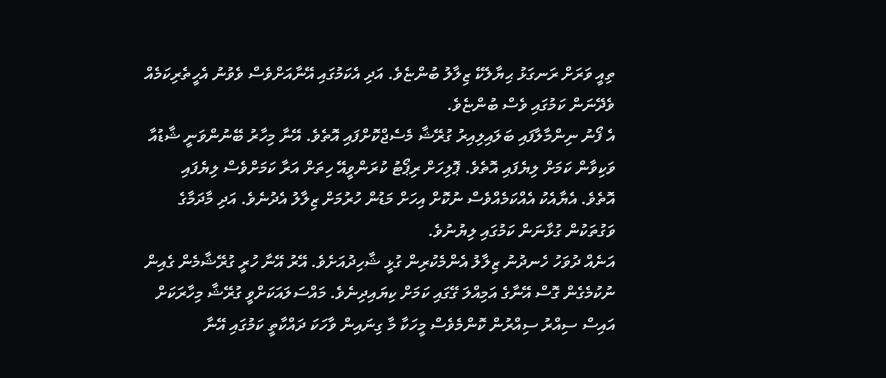ތިއީ ވަރަށް ރަނގަޅު ޙިޔާލެކޭ ޒިލާލު ބުންޏެވެ. އަދި އެކަމުގައި އޭނާއަށްވެސް ވެވުނު އެހީތެރިކަމެއް ވެދޭނަން ކަމުގައި ވެސް ބުންޏެވެ.
އެ ފޯނު ނިންމާލާފައި ބަލައިލިއިރު ގުރޭޝާ މެސެޖްކޮށްފައި އޮތެވެ. އޭނާ މިހާރު ބޭނުންވަނީ ޝާޑުއާ ވަކިވާން ކަމަށް ލިޔެފައި އޮތެވެ. ޕޮލިހަށް ރިޕޯޓު ކުރަންވީއޭ ހިތަށް އަރާ ކަމަށްވެސް ލިޔެފައި އޮތެވެ. އެޔާއެކު އެއްކަމެއްވެސް ނުކޮށް އިހަށް މަޑުން ހުރުމަށް ޒިލާލު އެދުނެވެ. އަދި މާދަމާގެ ވަގުތަކުން ގުޅާނަން ކަމުގައި ލިޔުނުވެ.
އަނެއް ދުވަހު ހެނދުނު ޒިލާލު އެންމެކުރިން ގުޅީ ޝާހިދުއަށެވެ. އޭރު އޭނާ ހުރީ ގުރޭޝާމެން ގެއިން ނުކުމެގެން ގޮސް އޭނާގެ އަމިއްލަ ގޭގައި ކަމަށް ކިޔައިދިނެވެ. މައްސަލައަކަށްވީ ގުރޭޝާ މިހާރަކަށް އައިސް ސިއްރު ސިއްރުން ކޮންމެވެސް މީހަކާ މާ ގިނައިން ވާހަކަ ދައްކާތީ ކަމުގައި އޭނާ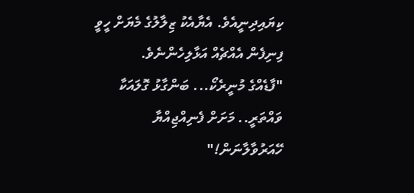ކިޔައިދިނީއެވެ. އެޔާއެކު ޒިލާލުގެ މެޔަށް ހީވީ ފިނިފެން އެއްޗެއް އަޅާލިހެންނެވެ.
"ފާޑެއްގެ މުނީރެކޯ... ބަންގާޅު ގޮލައަކާ ވައްތަރީ.. މަށަށް ފެނިއްޖިއްޔާ ހޭއަރުވާލާނަން!"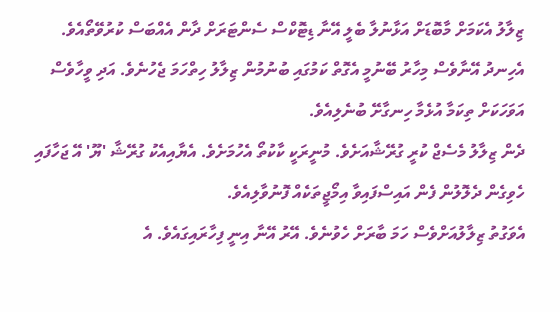ޒިލާލު އެކަމަށް މާބޮޑަށް އަޅާނުލާ ބެލީ އޭނާ ޑިޓޮކްސް ސެންޓަރަށް ދާން އެއްބަސް ކުރުވޭތޯއެވެ. އެހިނދު އޭނާވެސް މިހާރު ބޭނުމީ އެގޮތް ކަމުގައި ބުނުމުން ޒިލާލު ހިތްހަމަ ޖެހުނެވެ. އަދި ވީހާވެސް އަވަހަކަށް ތިކަމާ އުޅެމާ ހިނގާށޭ ބުނެލިއެވެ.
ދެން ޒިލާލު މެސެޖް ކުރީ ގުރޭޝާއަށެވެ. މުނީރަކީ ކާކުތޯ އެހުމަށެވެ. އެޔާއިއެކު ގުރޭޝާ 'ޔޫ' އޭ ޖަހާފައި ހެވިގެން ދެލޮލުން ފެން އައިސްފައިވާ އިމޯޖީތަކެއް ފޮނުވާލިއެވެ.
އެވަގުތު ޒިލާލުއަށްވެސް ހަމަ ބާރަށް ހެވުނެވެ. އޭރު އޭނާ އިނީ ފިހާރައިގައެވެ. އެ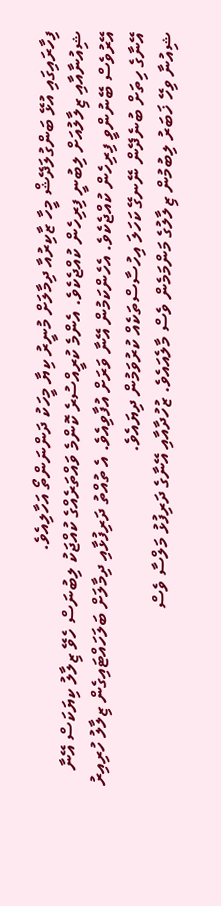ފިހާރައިގައި އުޅޭ ބަންގުލަދޭޝް މީހާ ޒާކިރުއާ ދިމާލަށް މުނީރު ކިޔާ މީހަކު ދަންނަންތޯ އަހާލިއެވެ.
ޝިއުނާއާއި ޒިލާލުއަށް ލިބުނީ ފިރިހެން ކުއްޖެކެވެ. އެންމެ ކުރީއްސުރެ ކޮންމެ ވައްތަރެއްގެ ކުއްޖަކު ލިބުނަސް ހެވޭ ޒިލާލު ކިޔަކަސް އޭނާ އޭރުވެސް ބޭނުންވީ ފިރިހެން ކުއްޖެކެވެ. އެހެންކަމުން އޭނާ ވަރަށް އުފާވިއެވެ. އެ ތުއްތު ދަރިފުޅާއި ދިމާލަށް ބަލަހައްޓައިގެން ޒިލާލު ހުރިއިރު އޭނާގެ ހިތަށް ބުނެދޭން ނޭނގޭ ކަހަލަ އިހުސާސްތަކެއް ކުރުވަމުން ދިޔައެވެ.
ޝިއުނާ ވިހޭ ޚަބަރު ލިބުމުން ޒިލާލުގެ މަންމަމެން ވެސް މާލެއައެވެ. ޒުހުދާއާއި އޭނާގެ ދަރިފުޅު މަލްސާ ވެސް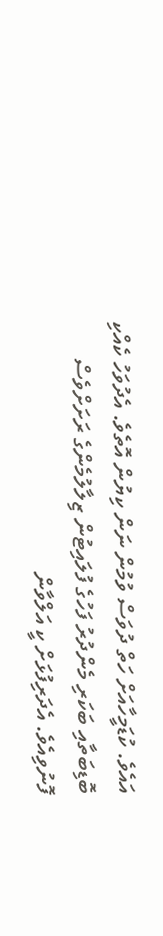އައެވެ. ކުޑަމީހާއަށް ހަތް ދުވަސް ވުމުން ނަން ކިޔުން އޮތެވެ. އެދުވަހު ކެއްކި ބޮޑިބަތާއި ބަކަރި މެންދުރު ފަހުގެ ފުލައިޓުން ޒިލާލުމެންގެ ރަށަށްވެސް ފޮނުވިއެވެ. އެދަރިފުޅަށް ކީ އަލްވާން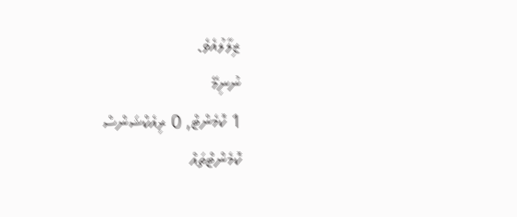ޒިލާލުއެވެ.
ނުނިމޭ
1 ކޮމެންޓް, 0 ރިއެކްޝަންސް
ކޮމެންޓްތައް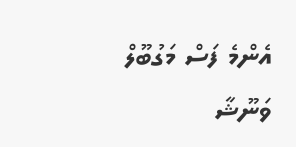އެންމެ ފަސް މަގުބޫލް
ވަނޫޝާ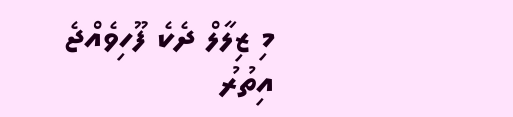މި ޒިލާލް ދެކެ ފޫހިވެއްޖެ
އިތުރު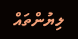ލިޔުންތައް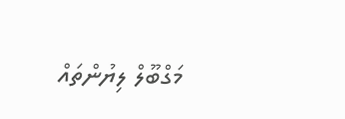މަގްބޫލް ލިޔުންތައް